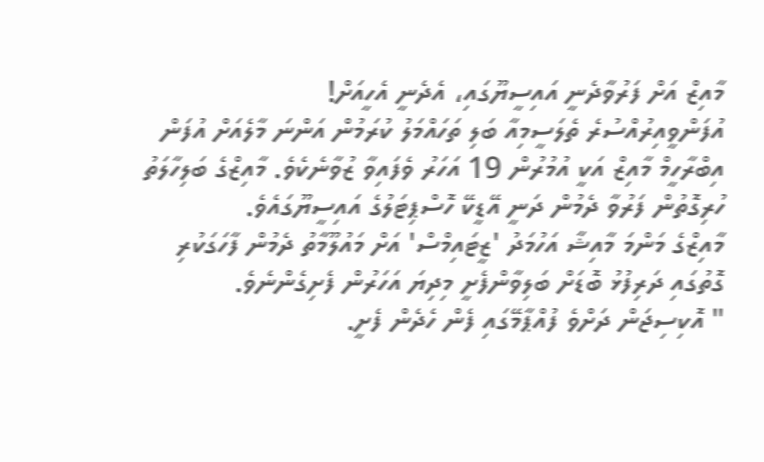މާއިޒް އަށް ފަރުވާދެނީ އައިސީޔޫގައި، އެދެނީ އެހީއަށް!
އުފަންވީއިރުއްސުރެ ތެލަސީމިއާ ބަލި ތަހައްމަލު ކުރަމުން އަންނަ މާލެއަށް އުފަން އިބްރާހީމް މާއިޒް އަކީ އުމުރުން 19 އަހަރު ވެފައިވާ ޒުވާނެކެވެ. މާއިޒްގެ ބަލިހާލަތު ހުރިގޮތުން ފަރުވާ ދެމުން ދަނީ އޭޑީކޭ ހޮސްޕިޓަލުގެ އައިސީޔޫގައެވެ.
މާއިޒްގެ މަންމަ މާއިޝާ އަހުމަދު 'ޒީޓައިމްސް' އަށް މައުލޫމާތު ދެމުން ފާހަގަކުރި ގޮތުގައި ދަރިފުޅު ބޮޑަށް ބަލިވާންފެށީ މިދިޔަ އަހަރުން ފެށިގެންނެވެ.
" އޮކިސިޖަން ދަށްވެ ފުއްޕާމޭގައި ފެން ހެދެން ފެށީ.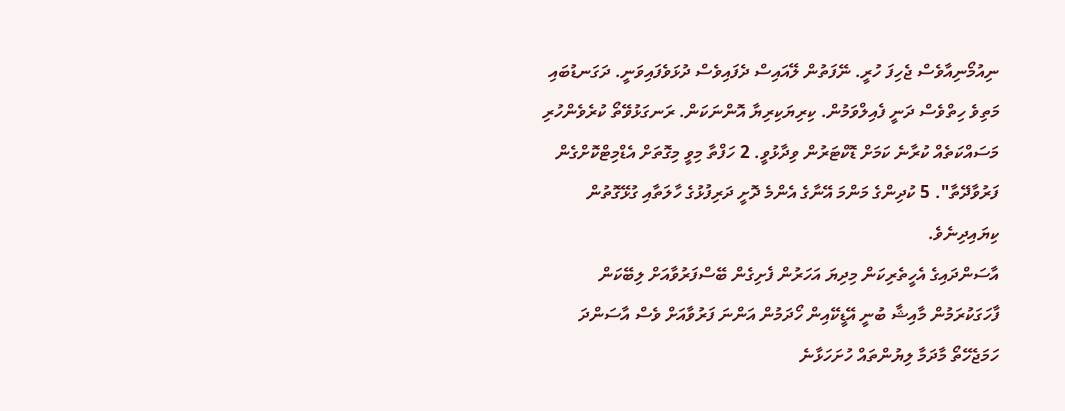ނިއުމޯނިއާވެސް ޖެހިފަ ހުރީ. ނޭފަތުން ލޭއައިސް ދެފައިވެސް ދުޅަވެފައިވަނީ. ދަގަނޑުބައި މަތިވެ ހިތްވެސް ދަނީ ފެއިލްވަމުން. ކިރިޔަކިރިޔާ އޮންނަކަން. ރަނގަޅުވޭތޯ ކުރެވެންހުރި މަސައްކަތެއް ކުރާނެ ކަމަށް ޑޮކްޓަރުން ވިދާޅުވީ. 2 ހަފްތާ މިވީ މިގޮތަށް އެޑްމިޓްކޮށްގެން ފަރުވާދޭތާ". 5 ކުދިންގެ މަންމަ އޭނާގެ އެންމެ ދޮށީ ދަރިފުޅުގެ ހާލަތާއި ގުޅޭގޮތުން ކިޔައިދިނެވެ.
އާސަންދައިގެ އެހީތެރިކަން މިދިޔަ އަހަރުން ފެށިގެން ބޭސްފަރުވާއަށް ލިބޭކަން ފާހަގަކުރަމުން މާއިޝާ ބުނީ އޭޑީކޭއިން ހޯދަމުން އަންނަ ފަރުވާއަށް ވެސް އާސަންދަ ހަމަޖެހޭތޯ މާދަމާ ލިޔުންތައް ހުށަހަޅާނެ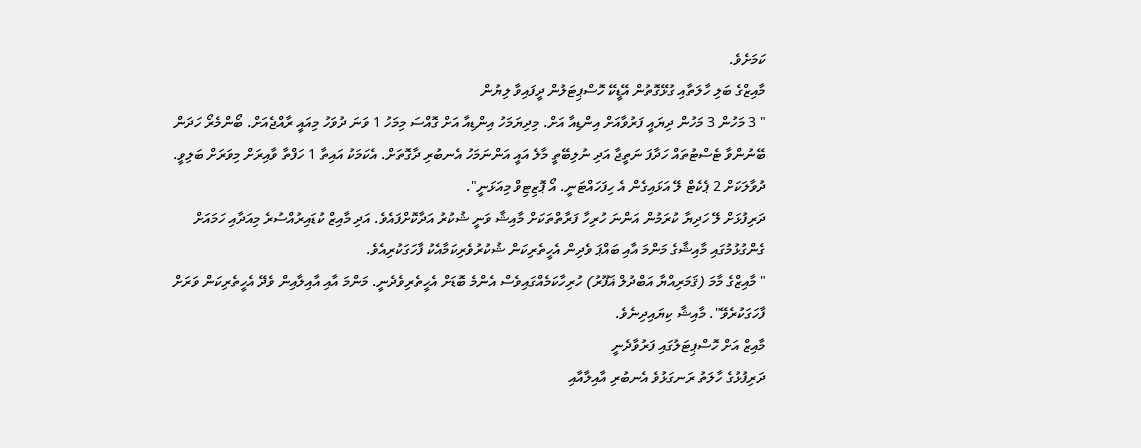ކަމަށެވެ.
މާއިޒްގެ ބަލި ހާލަތާއި ގުޅޭގޮތުން އޭޑީކޭ ހޮސްޕިޓަލުން ދީފައިވާ ލިޔުން
" 3 މަހުން 3 މަހުން ދިޔައީ ފަރުވާއަށް އިންޑިއާ އަށް. މިދިޔަމަހު އިންޑިއާ އަށް ގޮއްސަ މިމަހު 1 ވަނަ ދުވަހު މިއައީ ރާއްޖެއަށް. ބޯންމެރޯ ހަދަން ބޭނުންވާ ޓެސްޓުތައް ހަދާފަ ނަތީޖާ އަދި ނުލިބޭތީ މާލެ އައީ އަންނަމަހު އެނބުރި ދާގޮތަށް. އެކަމަކު އައިތާ 1 ހަފްތާ ވާއިރަށް މިވަރަށް ބަލިވީ. ދުވާލަކަށް 2 ޕެކެޓް ލޭ އަޅައިގެން އެ ހިފަހައްޓަނީ. އޯ ޕޮޒިޓިވް މިއަޅަނީ".
ދަރިފުޅަށް ލޭ ހަދިޔާ ކުރަމުން އަންނަ ހުރިހާ ފަރާތްތަކަށް މާއިޝާ ވަނީ ޝުކުރު އަދާކޮށްފައެވެ. އަދި މާއިޒް ކުޑައިރުއްސުރެ މިއަދާއި ހަމައަށް ގެންގުޅުމުގައި މާއިޝާގެ މަންމަ އާއި ބައްޕަ ވެދިން އެހީތެރިކަން ޝުކުރުވެރިކަމާއެކު ފާހަގަކުރިއެވެ.
" މާއިޒްގެ މާމަ (ޤަމަރިއްޔާ އަބްދުލް ޣަފޫރު) ހުރިހާކަމެއްގައިވެސް އެންމެ ބޮޑަށް އެހީތެރިވެދެނީ. މަންމަ އާއި އާއިލާއިން ވެދޭ އެހީތެރިކަން ވަރަށް ފާހަގަކުރެވޭ". މާއިޝާ ކިޔައިދިނެވެ.
މާއިޒް އަށް ހޮސްޕިޓަލުގައި ފަރުވާދެނީ
ދަރިފުޅުގެ ހާލަތު ރަނގަޅުވެ އެނބުރި އާއިލާއާއި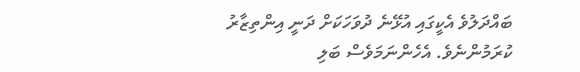ބައްދަލުވެ އެކީގައި އުޅޭނެ ދުވަހަކަށް ދަނީ އިންތިޒާރު ކުރަމުންނެވެ. އެހެންނަމަވެސް ބަލި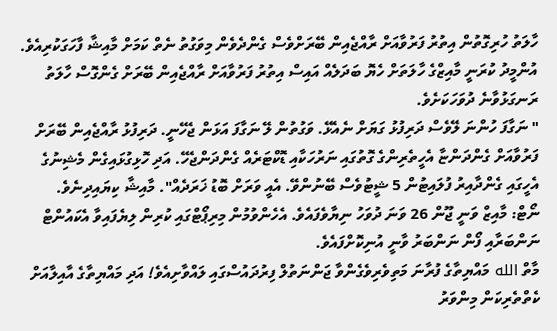ހާލަތު ހުރިގޮތުން އިތުރު ފަރުވާއަށް ރާއްޖެއިން ބޭރަށްވެސް ގެންދެވެން މިވަގުތު ނެތް ކަމަށް މާއިޝާ ފާހަގަކުރިއެވެ. އުންމީދު ކުރަނީ މާއިޒްގެ ހާލަތަށް ހެޔޮ ބަދަލެއް އައިސް އިތުރު ފަރުވާއަށް ރާއްޖެއިން ބޭރަށް ގެންގޮސް ހާލަތު ރަނގަޅުވާނެ ދުވަހަކަށެވެ.
" ނަގާފަ ހުންނަ ލޭވެސް ދަރިފުޅު ގަޔަށް ނެއެޅޭ. ވަގުތުން ލޭ ނަގާފަ އަޅަން ޖެހޭނީ. ދަރިފުޅު ރާއްޖެއިން ބޭރަށް ފަރުވާއަށް ގެންދަންޏާ އެހީތެރިންގެ ގޮތުގައި ނަރުހަކާއި ޑޮކްޓަރެއް ގެންދަންޖެހޭ. އަދި ހޮޅިގުޅައިގެން މެޝިނުގެ އެހީގައި ގެންދާއިރު ފުލައިޓުން 5 ޝީޓުވެސް ބޭނުންވޭ. އެއީ ވަރަށް ބޮޑު ޚަރަދެއް". މާއިޝާ ކިޔައިދިނެވެ.
ނޯޓް: މާއިޒް ވަނީ ޖޫން 26 ވަނަ ދުވަހު ނިޔާވެފައެވެ. އެހެންވުމުން މިރިޕޯޓްގައި ކުރިން ލިޔެފައިވާ އެކައުންޓް ނަންބަރާއި ފޯން ނަންބަރު ވާނީ އުނިކޮށްފައެވެ.
މާތް الله މައްޔިތާގެ ފުރާނަ މަތިވެރިވެގެންވާ ޖަންނަތުލް ފިރުދައުސްގައި ލައްވާށިއެވެ! އަދި މައްޔިތާގެ އާއިލާއަށް ކެތްތެރިކަން މިންވަރު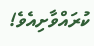ކުރައްވާށިއެވެ!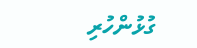ގުޅުންހުރި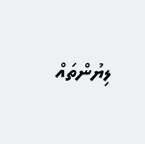ލިޔުންތައް